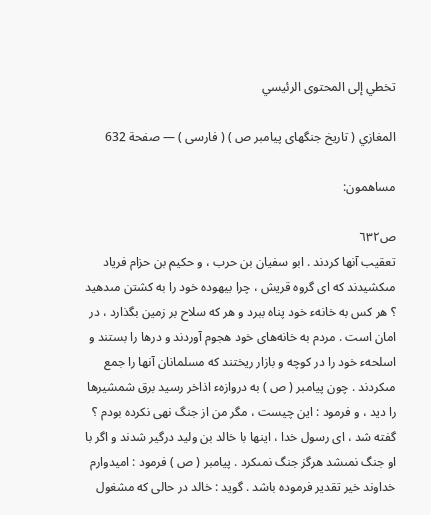تخطي إلى المحتوى الرئيسي

المغازي ( تاريخ جنگهاى پيامبر ص ) ( فارسى ) — صفحة 632

مساهمون:

ص٦٣٢
تعقيب آنها كردند . ابو سفيان بن حرب ، و حكيم بن حزام فرياد مىكشيدند كه اى گروه قريش ، چرا بيهوده خود را به كشتن مىدهيد ؟ هر كس به خانهء خود پناه ببرد و هر كه سلاح بر زمين بگذارد ، در امان است . مردم به خانه‌هاى خود هجوم آوردند و درها را بستند و اسلحهء خود را در كوچه و بازار ريختند كه مسلمانان آنها را جمع مىكردند . چون پيامبر ( ص ) به دروازهء اذاخر رسيد برق شمشيرها را ديد ، و فرمود : اين چيست ، مگر من از جنگ نهى نكرده بودم ؟ گفته شد ، اى رسول خدا ، اينها با خالد بن وليد درگير شدند و اگر با او جنگ نمىشد هرگز جنگ نمىكرد . پيامبر ( ص ) فرمود : اميدوارم خداوند خير تقدير فرموده باشد . گويد : خالد در حالى كه مشغول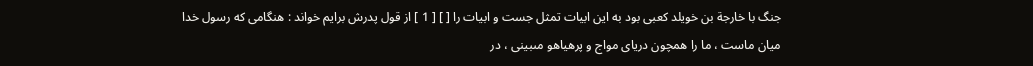جنگ با خارجة بن خويلد كعبى بود به اين ابيات تمثل جست و ابيات را [ ] [ 1 ] از قول پدرش برايم خواند : هنگامى كه رسول خدا ميان ماست ، ما را همچون درياى مواج و پرهياهو مىبينى ، در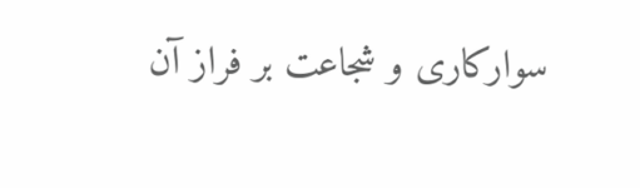سواركارى و شجاعت بر فراز آن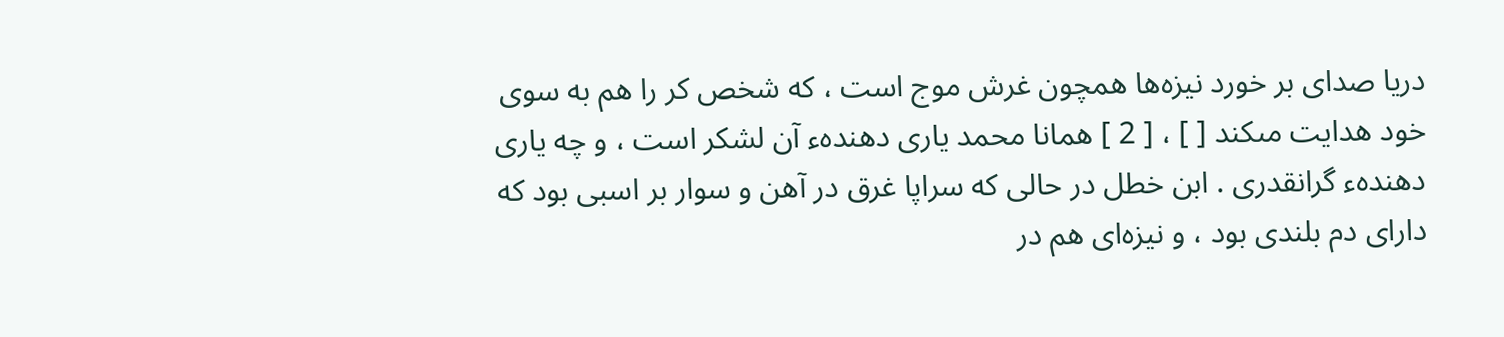دريا صداى بر خورد نيزه‌ها همچون غرش موج است ، كه شخص كر را هم به سوى خود هدايت مىكند [ ] ، [ 2 ] همانا محمد يارى دهندهء آن لشكر است ، و چه يارى دهندهء گرانقدرى . ابن خطل در حالى كه سراپا غرق در آهن و سوار بر اسبى بود كه داراى دم بلندى بود ، و نيزه‌اى هم در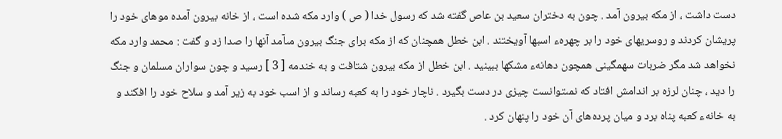دست داشت ، از مكه بيرون آمد . چون به دختران سعيد بن عاص گفته شد كه رسول خدا ( ص ) وارد مكه شده است ، از خانه بيرون آمده موهاى خود را پريشان كردند و روسريهاى خود را بر چهرهء اسبها آويختند . ابن خطل همچنان كه از مكه براى جنگ بيرون مىآمد آنها را صدا زد و گفت : محمد وارد مكه نخواهد شد مگر ضربات سهمگينى همچون دهانهء مشكها ببينيد . ابن خطل از مكه بيرون شتافت و به خندمه [ 3 ] رسيد و چون سواران مسلمان و جنگ را ديد ، چنان لرزه بر اندامش افتاد كه نمىتوانست چيزى در دست بگيرد . ناچار خود را به كعبه رساند و از اسب خود به زير آمد و سلاح خود را افكند و به خانهء كعبه پناه برد و ميان پرده‌هاى آن خود را پنهان كرد .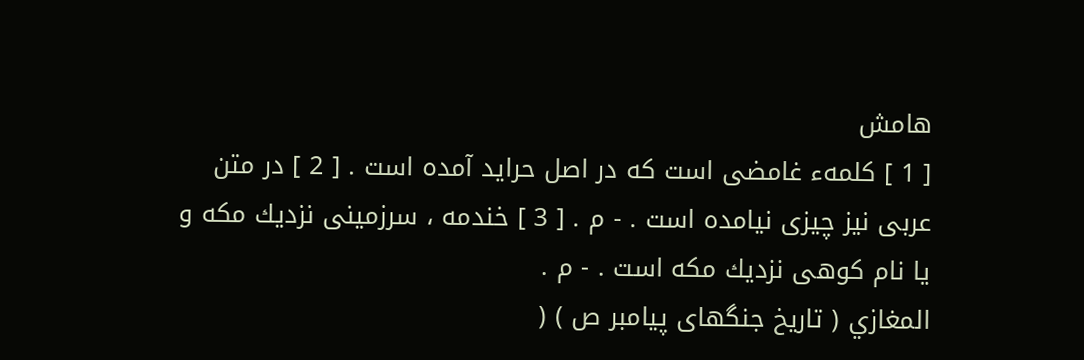هامش
[ 1 ] كلمهء غامضى است كه در اصل حرايد آمده است . [ 2 ] در متن عربى نيز چيزى نيامده است . - م . [ 3 ] خندمه ، سرزمينى نزديك مكه و يا نام كوهى نزديك مكه است . - م .
المغازي ( تاريخ جنگهاى پيامبر ص ) (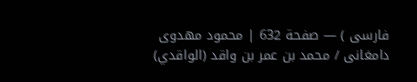فارسى ) — صفحة 632 | محمود مهدوى دامغانى / محمد بن عمر بن واقد (الواقدي)